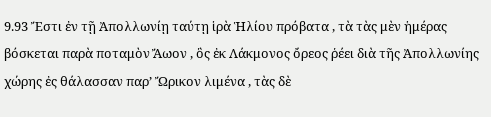9.93 Ἔστι ἐν τῇ Ἀπολλωνίῃ ταύτῃ ἱρὰ Ἡλίου πρόβατα , τὰ τὰς μὲν ἡμέρας βόσκεται παρὰ ποταμὸν Ἄωον , ὃς ἐκ Λάκμονος ὄρεος ῥέει διὰ τῆς Ἀπολλωνίης χώρης ἐς θάλασσαν παρ’ Ὤρικον λιμένα , τὰς δὲ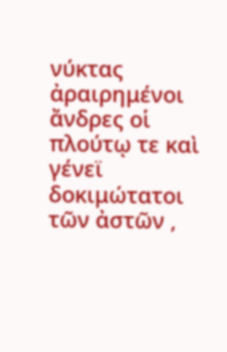νύκτας ἀραιρημένοι ἄνδρες οἱ πλούτῳ τε καὶ γένεϊ δοκιμώτατοι τῶν ἀστῶν ,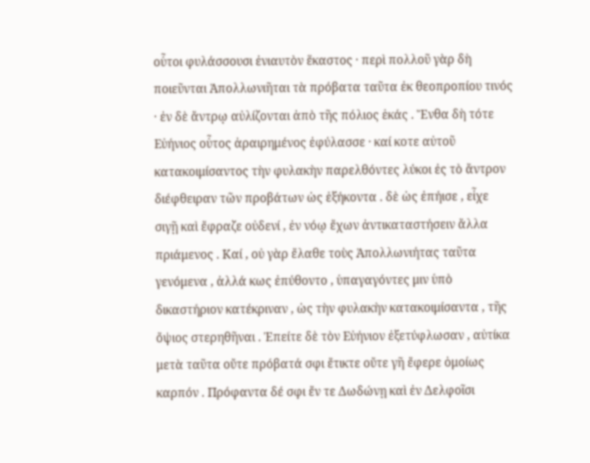οὗτοι φυλάσσουσι ἐνιαυτὸν ἕκαστος · περὶ πολλοῦ γὰρ δὴ ποιεῦνται Ἀπολλωνιῆται τὰ πρόβατα ταῦτα ἐκ θεοπροπίου τινός · ἐν δὲ ἄντρῳ αὐλίζονται ἀπὸ τῆς πόλιος ἑκάς . Ἔνθα δὴ τότε Εὐήνιος οὗτος ἀραιρημένος ἐφύλασσε · καί κοτε αὐτοῦ κατακοιμίσαντος τὴν φυλακὴν παρελθόντες λύκοι ἐς τὸ ἄντρον διέφθειραν τῶν προβάτων ὡς ἑξήκοντα . δὲ ὡς ἐπήισε , εἶχε σιγῇ καὶ ἔφραζε οὐδενί , ἐν νόῳ ἔχων ἀντικαταστήσειν ἄλλα πριάμενος . Καί , οὐ γὰρ ἔλαθε τοὺς Ἀπολλωνιήτας ταῦτα γενόμενα , ἀλλά κως ἐπύθοντο , ὑπαγαγόντες μιν ὑπὸ δικαστήριον κατέκριναν , ὡς τὴν φυλακὴν κατακοιμίσαντα , τῆς ὄψιος στερηθῆναι . Ἐπείτε δὲ τὸν Εὐήνιον ἐξετύφλωσαν , αὐτίκα μετὰ ταῦτα οὔτε πρόβατά σφι ἔτικτε οὔτε γῆ ἔφερε ὁμοίως καρπόν . Πρόφαντα δέ σφι ἔν τε Δωδώνῃ καὶ ἐν Δελφοῖσι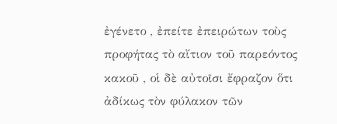ἐγένετο , ἐπείτε ἐπειρώτων τοὺς προφήτας τὸ αἴτιον τοῦ παρεόντος κακοῦ , οἱ δὲ αὐτοῖσι ἔφραζον ὅτι ἀδίκως τὸν φύλακον τῶν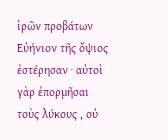ἱρῶν προβάτων Εὐήνιον τῆς ὄψιος ἐστέρησαν · αὐτοὶ γὰρ ἐπορμῆσαι τοὺς λύκους , οὐ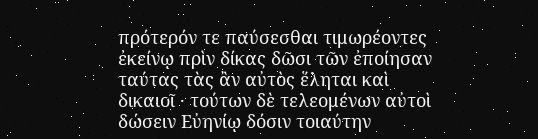πρότερόν τε παύσεσθαι τιμωρέοντες ἐκείνῳ πρὶν δίκας δῶσι τῶν ἐποίησαν ταύτας τὰς ἂν αὐτὸς ἕληται καὶ δικαιοῖ · τούτων δὲ τελεομένων αὐτοὶ δώσειν Εὐηνίῳ δόσιν τοιαύτην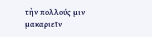τὴν πολλούς μιν μακαριεῖν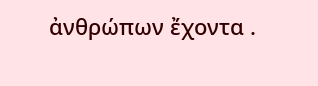ἀνθρώπων ἔχοντα .